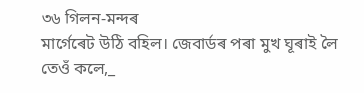৩৬ গিলন-মন্দৰ
মার্গেৰেট উঠি বহিল। জেবার্ডৰ পৰা মুখ ঘূৰাই লৈ তেওঁ কলে,_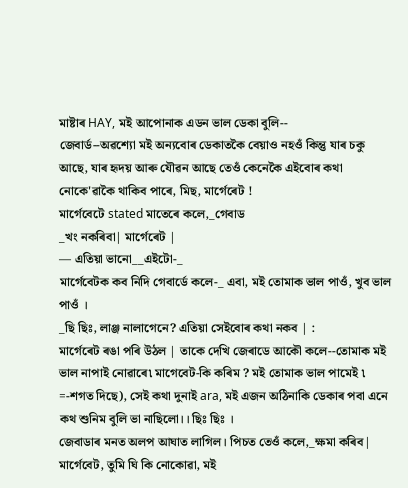মাষ্টাৰ HAY, মই আপোনাক এডন ভাল ডেকা বুলি--
জেবাৰ্ড--অৱশ্যো মই অন্যবোৰ ডেকাতকৈ বেয়াও নহওঁ কিন্তু যাৰ চকু আছে, যাৰ হৃদয় আৰু যৌৱন আছে তেওঁ কেনেকৈ এইবোৰ কথা নোকে'ৱাকৈ থাকিব পাৰে, মিছ, মার্গেৰেট !
মার্গেবেটে stated মাতেৰে কলে,_গেবাড
_খং নকৰিবা| মার্গেৰেট |
— এতিয়া ভানো__এইটো-_
মার্গেবেটক কব নিদি গেবার্ডে কলে-_ এবা, মই তোমাক ভাল পাওঁ, খুব ভাল পাওঁ ।
_ছি ছিঃ, লাঞ্জ নালাগেনে? এতিয়া সেইবোৰ কথা নকব | :
মার্গেৰেট ৰঙা পৰি উঠল | তাকে দেখি জেৰাডে আকৌ কলে--তোমাক মই ভাল নাপাই নোৱাৰে৷ মাগেবেট-কি কৰিম ? মই তোমাক ভাল পামেই ৷
=-শগত দিছে), সেই কথা দুনাই ara, মই এজন অঠিনাকি ডেকাৰ পবা এনে কথ শুনিম বুলি ভা নাছিলো।। ছিঃ ছিঃ ।
জেবাডাৰ মনত অলপ আঘাত লাগিল। পিচত তেওঁ কলে,_ক্ষমা কৰিব| মার্গেবেট, তুমি ঘি কি নোকোৱা, মই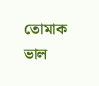তোমাক ভাল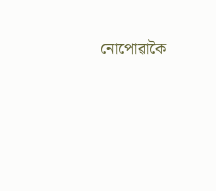নোপোৱাকৈ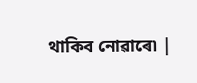থাকিব নোৱাৰে৷ |